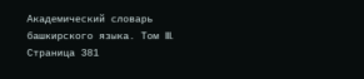Академический словарь башкирского языка. Том III. Страница 381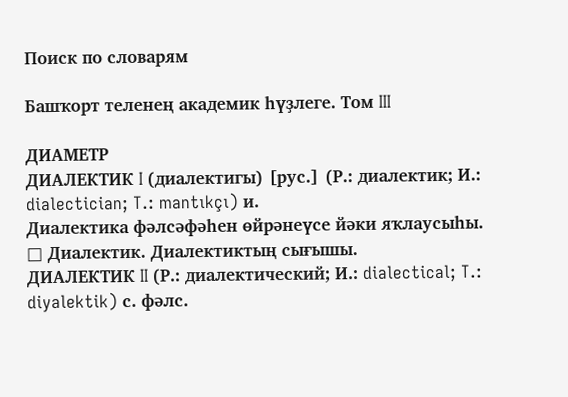Поиск по словарям

Башҡорт теленең академик һүҙлеге. Том III

ДИАМЕТР
ДИАЛЕКТИК I (диалектигы) [рус.] (Р.: диалектик; И.: dialectician; T.: mantıkçı) и.
Диалектика фәлсәфәһен өйрәнеүсе йәки яҡлаусыһы. □ Диалектик. Диалектиктың сығышы.
ДИАЛЕКТИК II (Р.: диалектический; И.: dialectical; T.: diyalektik) с. фәлс.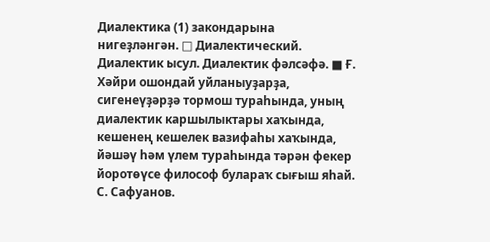Диалектика (1) закондарына нигеҙләнгән. □ Диалектический. Диалектик ысул. Диалектик фәлсәфә. ■ Ғ. Хәйри ошондай уйланыуҙарҙа, сигенеүҙәрҙә тормош тураһында, уның диалектик каршылыктары хаҡында, кешенең кешелек вазифаһы хаҡында, йәшәү һәм үлем тураһында тәрән фекер йоротөүсе философ булараҡ сығыш яһай. С. Сафуанов.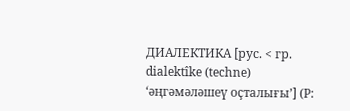ДИАЛЕКТИКА [рус. < гр. dialektîke (techne) ‘әңгәмәләшеү оҫталығы’] (Р: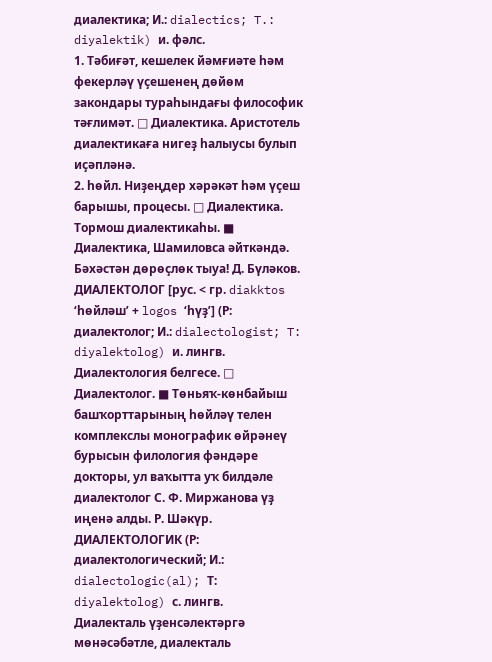диалектика; И.: dialectics; T.: diyalektik) и. фәлс.
1. Тәбиғәт, кешелек йәмғиәте һәм фекерләү үҫешенең дөйөм закондары тураһындағы философик тәғлимәт. □ Диалектика. Аристотель диалектикаға нигеҙ һалыусы булып иҫәпләнә.
2. һөйл. Ниҙеңдер хәрәкәт һәм үҫеш барышы, процесы. □ Диалектика. Тормош диалектикаһы. ■ Диалектика, Шамиловса әйткәндә. Бәхәстән дөрөҫлөк тыуа! Д. Бүләков.
ДИАЛЕКТОЛОГ [рус. < гр. diakktos ‘һөйләш’ + logos ‘һүҙ’] (Р: диалектолог; И.: dialectologist; T: diyalektolog) и. лингв.
Диалектология белгесе. □ Диалектолог. ■ Төньяҡ-көнбайыш башҡорттарының һөйләү телен комплекслы монографик өйрәнеү бурысын филология фәндәре докторы, ул ваҡытта уҡ билдәле диалектолог С. Ф. Миржанова үҙ иңенә алды. Р. Шәкүр.
ДИАЛЕКТОЛОГИК (Р: диалектологический; И.: dialectologic(al); Т: diyalektolog) с. лингв.
Диалекталь үҙенсәлектәргә мөнәсәбәтле, диалекталь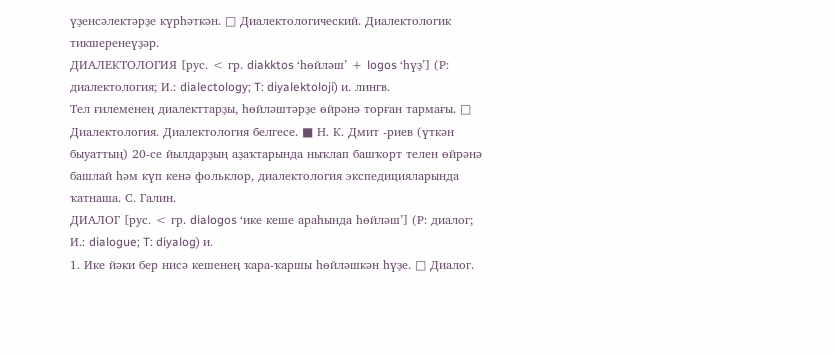үҙенсәлектәрҙе күрһәткән. □ Диалектологический. Диалектологик тикшеренеүҙәр.
ДИАЛЕКТОЛОГИЯ [рус. < гр. diakktos ‘һөйләш’ + logos ‘һүҙ’] (Р: диалектология; И.: dialectology; T: diyalektoloji) и. лингв.
Тел ғилеменең диалекттарҙы, һөйләштәрҙе өйрәнә торған тармағы. □ Диалектология. Диалектология белгесе. ■ Н. К. Дмит -риев (үткән быуаттың) 20-се йылдарҙың аҙаҡтарында ныҡлап башҡорт телен өйрәнә башлай һәм күп кенә фольклор, диалектология экспедицияларында ҡатнаша. С. Галин.
ДИАЛОГ [рус. < гр. dialogos ‘ике кеше араһында һөйләш’] (Р: диалог; И.: dialogue; T: diyalog) и.
1. Ике йәки бер нисә кешенең ҡара-ҡаршы һөйләшкән һүҙе. □ Диалог.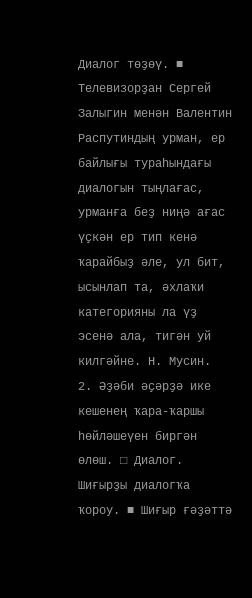Диалог төҙөү. ■ Телевизорҙан Сергей Залыгин менән Валентин Распутиндың урман, ер байлығы тураһындағы диалогын тыңлағас, урманға беҙ ниңә ағас үҫкән ер тип кенә ҡарайбыҙ әле, ул бит, ысынлап та, әхлаҡи категорияны ла үҙ эсенә ала, тигән уй килгәйне. Н. Мусин.
2. Әҙәби әҫәрҙә ике кешенең ҡара-ҡаршы һөйләшеүен биргән өлөш. □ Диалог. Шиғырҙы диалогҡа ҡороу. ■ Шиғыр ғәҙәттә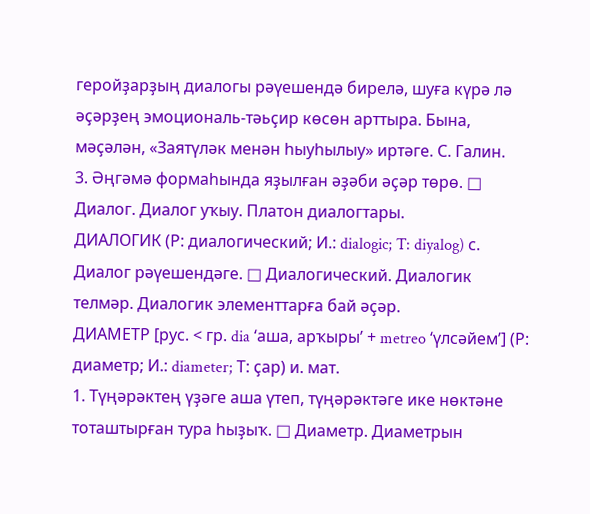геройҙарҙың диалогы рәүешендә бирелә, шуға күрә лә әҫәрҙең эмоциональ-тәьҫир көсөн арттыра. Бына, мәҫәлән, «Заятүләк менән һыуһылыу» иртәге. С. Галин.
3. Әңгәмә формаһында яҙылған әҙәби әҫәр төрө. □ Диалог. Диалог уҡыу. Платон диалогтары.
ДИАЛОГИК (Р: диалогический; И.: dialogic; T: diyalog) с.
Диалог рәүешендәге. □ Диалогический. Диалогик телмәр. Диалогик элементтарға бай әҫәр.
ДИАМЕТР [рус. < гр. dia ‘аша, арҡыры’ + metreo ‘үлсәйем’] (Р: диаметр; И.: diameter; Т: ҫар) и. мат.
1. Түңәрәктең үҙәге аша үтеп, түңәрәктәге ике нөктәне тоташтырған тура һыҙыҡ. □ Диаметр. Диаметрын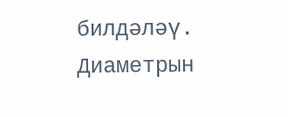билдәләү. Диаметрын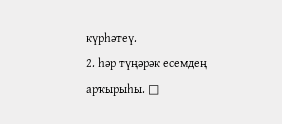күрһәтеү.
2. һәр түңәрәк есемдең арҡырыһы. □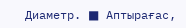Диаметр. ■ Аптырағас,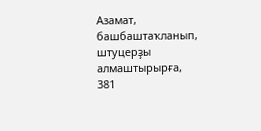Азамат, башбаштаҡланып, штуцерҙы алмаштырырға,
381